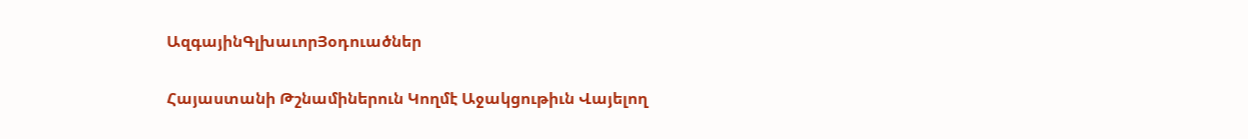ԱզգայինԳլխաւորՅօդուածներ

Հայաստանի Թշնամիներուն Կողմէ Աջակցութիւն Վայելող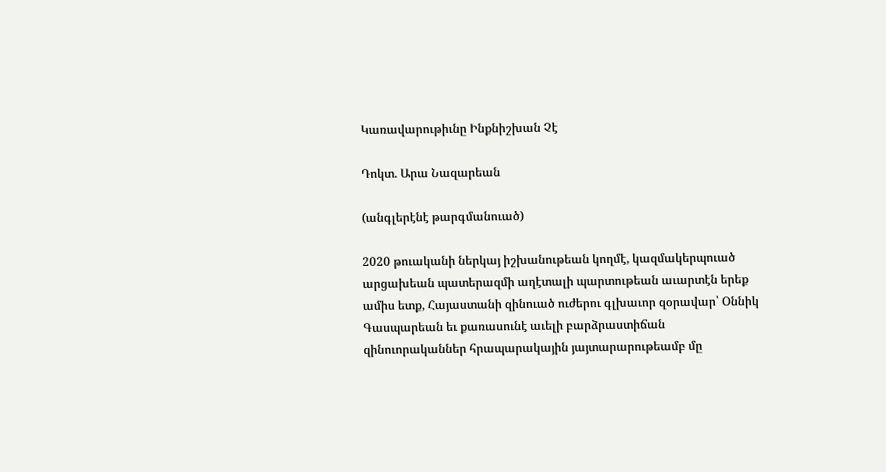Կառավարութիւնը Ինքնիշխան Չէ

Դոկտ. Արա Նազարեան

(անգլերէնէ թարգմանուած)

2020 թուականի ներկայ իշխանութեան կողմէ, կազմակերպուած արցախեան պատերազմի աղէտալի պարտութեան աւարտէն երեք ամիս ետք, Հայաստանի զինուած ուժերու գլխաւոր զօրավար՝ Օննիկ Գասպարեան եւ քառասունէ աւելի բարձրաստիճան զինուորականներ հրապարակային յայտարարութեամբ մը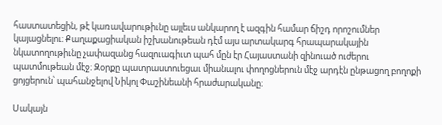հաստատեցին, թէ կառավարութիւնը այլեւս անկարող է ազգին համար ճիշդ որոշումներ կայացնելու։ Քաղաքացիական իշխանութեան դէմ այս արտակարգ հրապարակային նկատողութիւնը չափազանց հազուագիւտ պահ մըն էր Հայաստանի զինուած ուժերու պատմութեան մէջ։ Զօրքը պատրաստուեցաւ միանալու փողոցներուն մէջ արդէն ընթացող բողոքի ցոյցերուն՝ պահանջելով Նիկոլ Փաշինեանի հրաժարականը։

Սակայն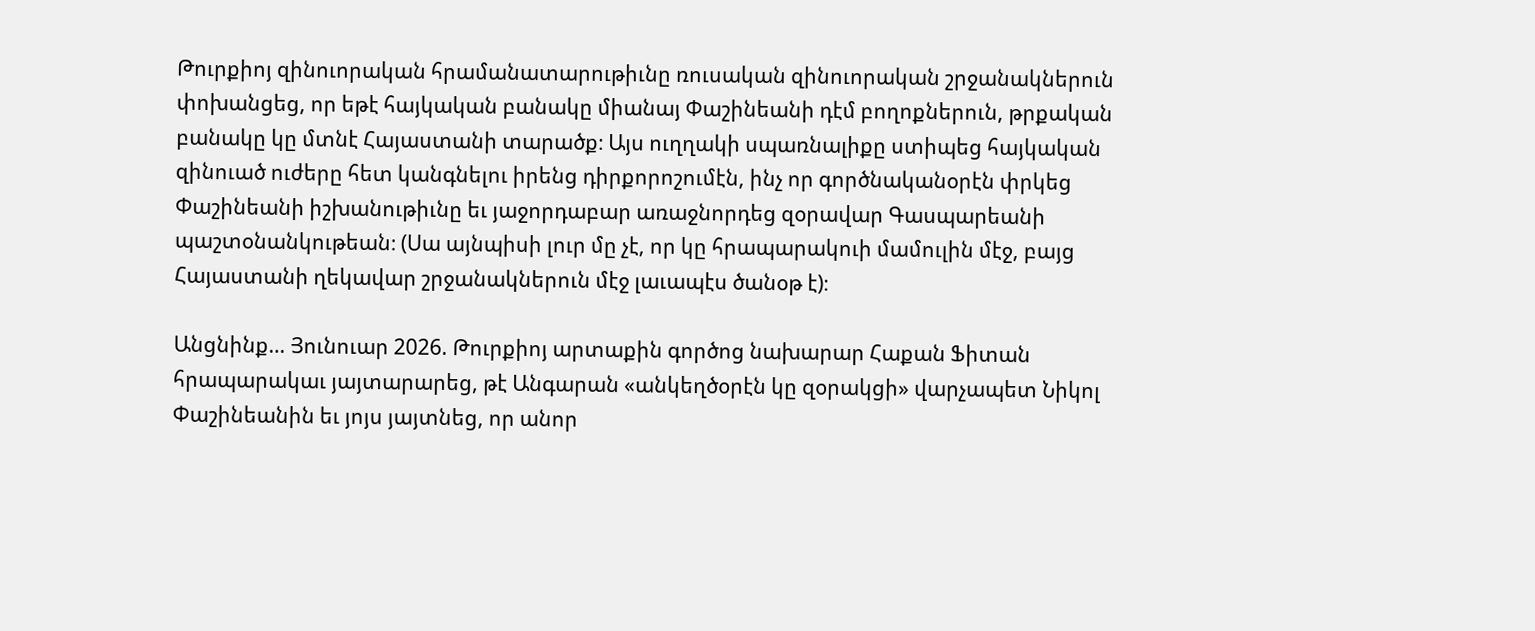Թուրքիոյ զինուորական հրամանատարութիւնը ռուսական զինուորական շրջանակներուն փոխանցեց, որ եթէ հայկական բանակը միանայ Փաշինեանի դէմ բողոքներուն, թրքական բանակը կը մտնէ Հայաստանի տարածք։ Այս ուղղակի սպառնալիքը ստիպեց հայկական զինուած ուժերը հետ կանգնելու իրենց դիրքորոշումէն, ինչ որ գործնականօրէն փրկեց Փաշինեանի իշխանութիւնը եւ յաջորդաբար առաջնորդեց զօրավար Գասպարեանի պաշտօնանկութեան։ (Սա այնպիսի լուր մը չէ, որ կը հրապարակուի մամուլին մէջ, բայց Հայաստանի ղեկավար շրջանակներուն մէջ լաւապէս ծանօթ է)։

Անցնինք… Յունուար 2026. Թուրքիոյ արտաքին գործոց նախարար Հաքան Ֆիտան հրապարակաւ յայտարարեց, թէ Անգարան «անկեղծօրէն կը զօրակցի» վարչապետ Նիկոլ Փաշինեանին եւ յոյս յայտնեց, որ անոր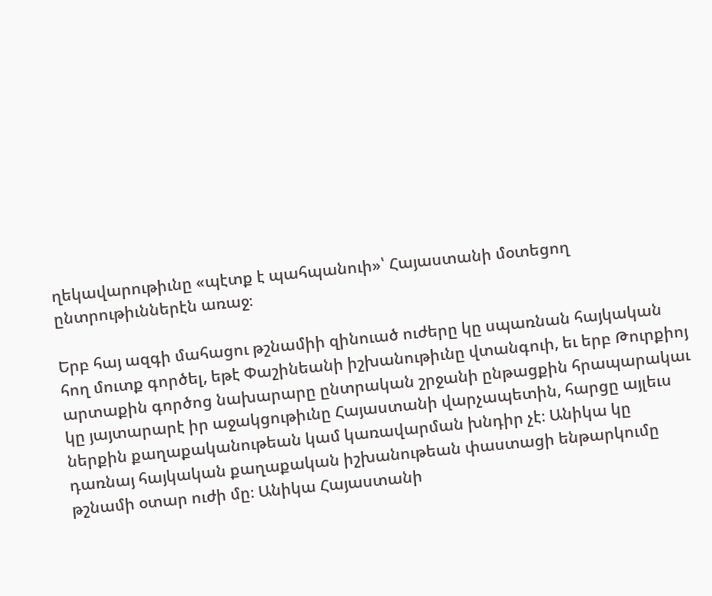ղեկավարութիւնը «պէտք է պահպանուի»՝ Հայաստանի մօտեցող ընտրութիւններէն առաջ։

Երբ հայ ազգի մահացու թշնամիի զինուած ուժերը կը սպառնան հայկական հող մուտք գործել, եթէ Փաշինեանի իշխանութիւնը վտանգուի, եւ երբ Թուրքիոյ արտաքին գործոց նախարարը ընտրական շրջանի ընթացքին հրապարակաւ կը յայտարարէ իր աջակցութիւնը Հայաստանի վարչապետին, հարցը այլեւս ներքին քաղաքականութեան կամ կառավարման խնդիր չէ։ Անիկա կը դառնայ հայկական քաղաքական իշխանութեան փաստացի ենթարկումը թշնամի օտար ուժի մը։ Անիկա Հայաստանի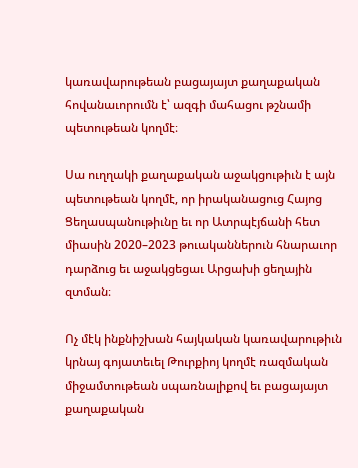կառավարութեան բացայայտ քաղաքական հովանաւորումն է՝ ազգի մահացու թշնամի պետութեան կողմէ։

Սա ուղղակի քաղաքական աջակցութիւն է այն պետութեան կողմէ, որ իրականացուց Հայոց Ցեղասպանութիւնը եւ որ Ատրպէյճանի հետ միասին 2020–2023 թուականներուն հնարաւոր դարձուց եւ աջակցեցաւ Արցախի ցեղային զտման։

Ոչ մէկ ինքնիշխան հայկական կառավարութիւն կրնայ գոյատեւել Թուրքիոյ կողմէ ռազմական միջամտութեան սպառնալիքով եւ բացայայտ քաղաքական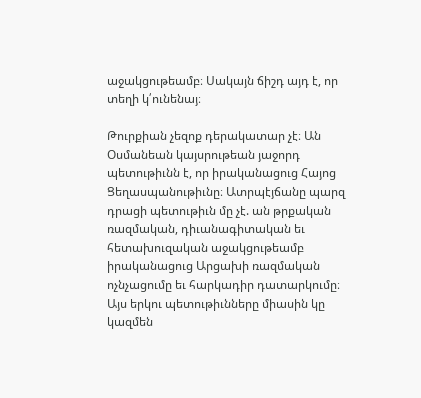աջակցութեամբ։ Սակայն ճիշդ այդ է, որ տեղի կ՛ունենայ։

Թուրքիան չեզոք դերակատար չէ։ Ան Օսմանեան կայսրութեան յաջորդ պետութիւնն է, որ իրականացուց Հայոց Ցեղասպանութիւնը։ Ատրպէյճանը պարզ դրացի պետութիւն մը չէ. ան թրքական ռազմական, դիւանագիտական եւ հետախուզական աջակցութեամբ իրականացուց Արցախի ռազմական ոչնչացումը եւ հարկադիր դատարկումը։ Այս երկու պետութիւնները միասին կը կազմեն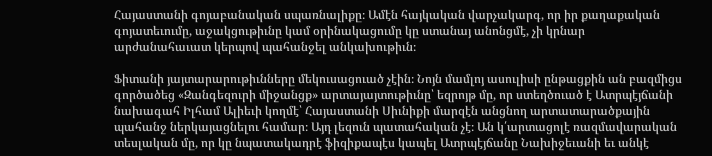Հայաստանի գոյաբանական սպառնալիքը։ Ամէն հայկական վարչակարգ, որ իր քաղաքական գոյատեւումը, աջակցութիւնը կամ օրինակացումը կը ստանայ անոնցմէ, չի կրնար արժանահաւատ կերպով պահանջել անկախութիւն։

Ֆիտանի յայտարարութիւնները մեկուսացուած չէին։ Նոյն մամլոյ ասուլիսի ընթացքին ան բազմիցս գործածեց «Զանգեզուրի միջանցք» արտայայտութիւնը՝ եզրոյթ մը, որ ստեղծուած է Ատրպէյճանի նախագահ Իլհամ Ալիեւի կողմէ՝ Հայաստանի Սիւնիքի մարզէն անցնող արտատարածքային պահանջ ներկայացնելու համար։ Այդ լեզուն պատահական չէ։ Ան կ՛արտացոլէ ռազմավարական տեսլական մը, որ կը նպատակադրէ ֆիզիքապէս կապել Ատրպէյճանը Նախիջեւանի եւ անկէ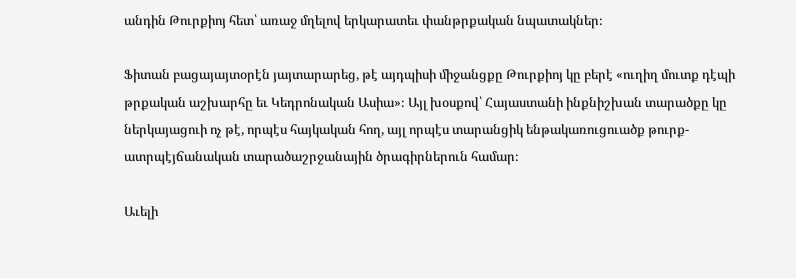անդին Թուրքիոյ հետ՝ առաջ մղելով երկարատեւ փանթրքական նպատակներ։

Ֆիտան բացայայտօրէն յայտարարեց, թէ այդպիսի միջանցքը Թուրքիոյ կը բերէ «ուղիղ մուտք դէպի թրքական աշխարհը եւ Կեդրոնական Ասիա»։ Այլ խօսքով՝ Հայաստանի ինքնիշխան տարածքը կը ներկայացուի ոչ թէ, որպէս հայկական հող, այլ որպէս տարանցիկ ենթակառուցուածք թուրք-ատրպէյճանական տարածաշրջանային ծրագիրներուն համար։

Աւելի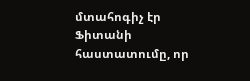մտահոգիչ էր Ֆիտանի հաստատումը, որ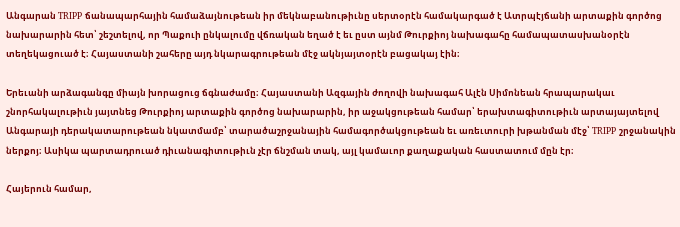Անգարան TRIPP ճանապարհային համաձայնութեան իր մեկնաբանութիւնը սերտօրէն համակարգած է Ատրպէյճանի արտաքին գործոց նախարարին հետ՝ շեշտելով, որ Պաքուի ընկալումը վճռական եղած է եւ ըստ այնմ Թուրքիոյ նախագահը համապատասխանօրէն տեղեկացուած է։ Հայաստանի շահերը այդ նկարագրութեան մէջ ակնյայտօրէն բացակայ էին։

Երեւանի արձագանգը միայն խորացուց ճգնաժամը։ Հայաստանի Ազգային ժողովի նախագահ Ալէն Սիմոնեան հրապարակաւ շնորհակալութիւն յայտնեց Թուրքիոյ արտաքին գործոց նախարարին, իր աջակցութեան համար՝ երախտագիտութիւն արտայայտելով Անգարայի դերակատարութեան նկատմամբ՝ տարածաշրջանային համագործակցութեան եւ առեւտուրի խթանման մէջ՝ TRIPP շրջանակին ներքոյ։ Ասիկա պարտադրուած դիւանագիտութիւն չէր ճնշման տակ, այլ կամաւոր քաղաքական հաստատում մըն էր։

Հայերուն համար,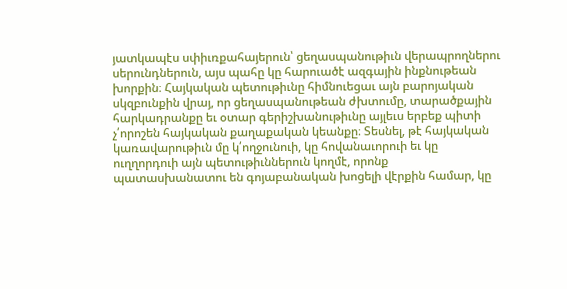յատկապէս սփիւռքահայերուն՝ ցեղասպանութիւն վերապրողներու սերունդներուն, այս պահը կը հարուածէ ազգային ինքնութեան խորքին։ Հայկական պետութիւնը հիմնուեցաւ այն բարոյական սկզբունքին վրայ, որ ցեղասպանութեան ժխտումը, տարածքային հարկադրանքը եւ օտար գերիշխանութիւնը այլեւս երբեք պիտի չ՛որոշեն հայկական քաղաքական կեանքը։ Տեսնել, թէ հայկական կառավարութիւն մը կ՛ողջունուի, կը հովանաւորուի եւ կը ուղղորդուի այն պետութիւններուն կողմէ, որոնք պատասխանատու են գոյաբանական խոցելի վէրքին համար, կը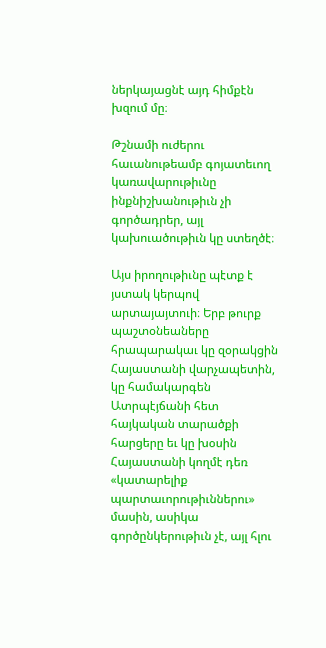ներկայացնէ այդ հիմքէն խզում մը։

Թշնամի ուժերու հաւանութեամբ գոյատեւող կառավարութիւնը ինքնիշխանութիւն չի գործադրեր, այլ կախուածութիւն կը ստեղծէ։

Այս իրողութիւնը պէտք է յստակ կերպով արտայայտուի։ Երբ թուրք պաշտօնեաները հրապարակաւ կը զօրակցին Հայաստանի վարչապետին, կը համակարգեն Ատրպէյճանի հետ հայկական տարածքի հարցերը եւ կը խօսին Հայաստանի կողմէ դեռ «կատարելիք պարտաւորութիւններու» մասին, ասիկա գործընկերութիւն չէ, այլ հլու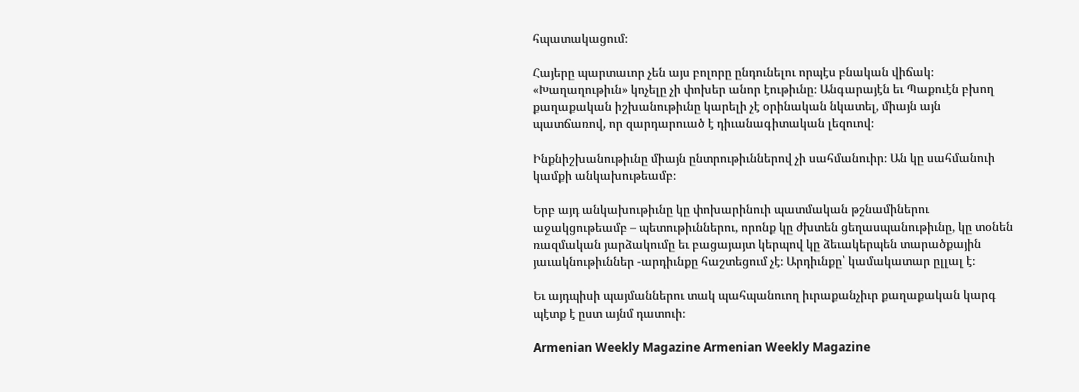հպատակացում։

Հայերը պարտաւոր չեն այս բոլորը ընդունելու որպէս բնական վիճակ։ «Խաղաղութիւն» կոչելը չի փոխեր անոր էութիւնը։ Անգարայէն եւ Պաքուէն բխող քաղաքական իշխանութիւնը կարելի չէ օրինական նկատել, միայն այն պատճառով, որ զարդարուած է դիւանագիտական լեզուով։

Ինքնիշխանութիւնը միայն ընտրութիւններով չի սահմանուիր։ Ան կը սահմանուի կամքի անկախութեամբ։

Երբ այդ անկախութիւնը կը փոխարինուի պատմական թշնամիներու աջակցութեամբ – պետութիւններու, որոնք կը ժխտեն ցեղասպանութիւնը, կը տօնեն ռազմական յարձակումը եւ բացայայտ կերպով կը ձեւակերպեն տարածքային յաւակնութիւններ -արդիւնքը հաշտեցում չէ։ Արդիւնքը՝ կամակատար ըլլալ է։

Եւ այդպիսի պայմաններու տակ պահպանուող իւրաքանչիւր քաղաքական կարգ պէտք է ըստ այնմ դատուի։

Armenian Weekly Magazine Armenian Weekly Magazine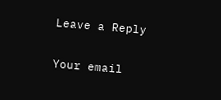Leave a Reply

Your email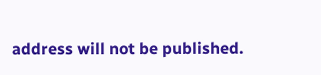address will not be published.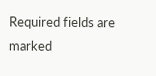Required fields are marked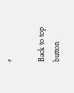*

Back to top button